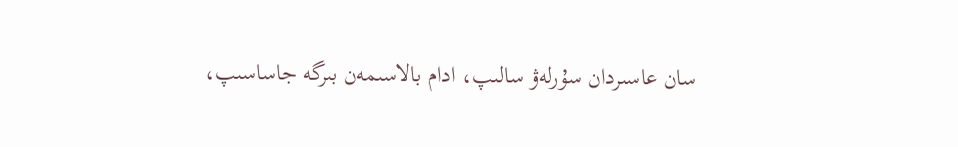سان عاسىردان سۇرلەۋ سالىپ، ادام بالاسىمەن بىرگە جاساسىپ،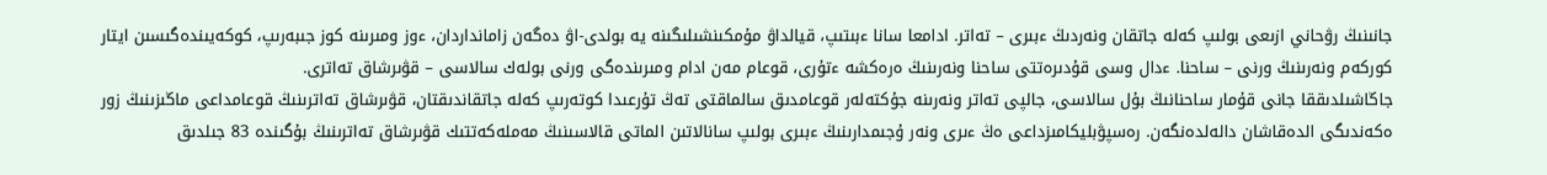جانىنىڭ رۋحاني ازىعى بولىپ كەلە جاتقان ونەردىڭ ءبىرى – تەاتر. ادامعا سانا ءبىتىپ، قيالداۋ مۇمكىنشىلىگىنە يە بولدى-اۋ دەگەن زامانداردان، ءوز ومىرىنە كوز جىبەرىپ، كوكەيىندەگىسىن ايتار كوركەم ونەرىنىڭ ورنى – ساحنا. ءدال وسى قۇدىرەتتى ساحنا ونەرىنىڭ ەرەكشە ءتۇرى، قوعام مەن ادام ومىرىندەگى ورنى بولەك سالاسى – قۋىرشاق تەاترى.
جاڭاشىلدىققا جانى قۇمار ساحنانىڭ بۇل سالاسى، جالپى تەاتر ونەرىنە جۇكتەلەر قوعامدىق سالماقتى تەڭ تۇرعىدا كوتەرىپ كەلە جاتقاندىقتان، قۋىرشاق تەاترىنىڭ قوعامداعى ماڭىزىنىڭ زور ەكەندىگى الدەقاشان دالەلدەنگەن. رەسپۋبليكامىزداعى ەڭ ءىرى ونەر ۇجىمدارىنىڭ ءبىرى بولىپ سانالاتىن الماتى قالاسىنىڭ مەملەكەتتىك قۋىرشاق تەاترىنىڭ بۇگىندە 83 جىلدىق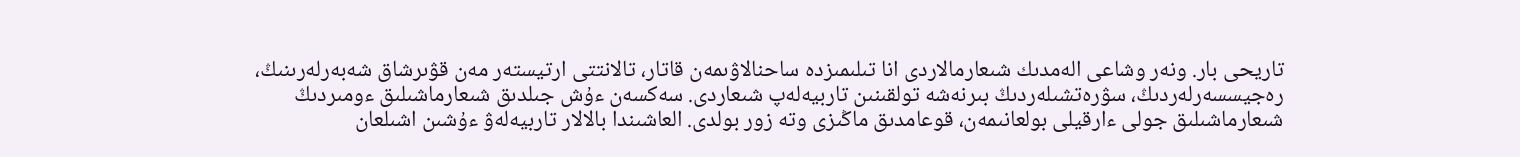تاريحى بار. ونەر وشاعى الەمدىك شىعارمالاردى انا تىلىمىزدە ساحنالاۋىمەن قاتار، تالانتتى ارتيستەر مەن قۋىرشاق شەبەرلەرىنىڭ، رەجيسسەرلەردىڭ، سۋرەتشىلەردىڭ بىرنەشە تولقىنىن تاربيەلەپ شىعاردى. سەكسەن ءۇش جىلدىق شىعارماشىلىق ءومىردىڭ شىعارماشىلىق جولى ءارقيلى بولعانىمەن، قوعامدىق ماڭىزى وتە زور بولدى. العاشىندا بالالار تاربيەلەۋ ءۇشىن اشىلعان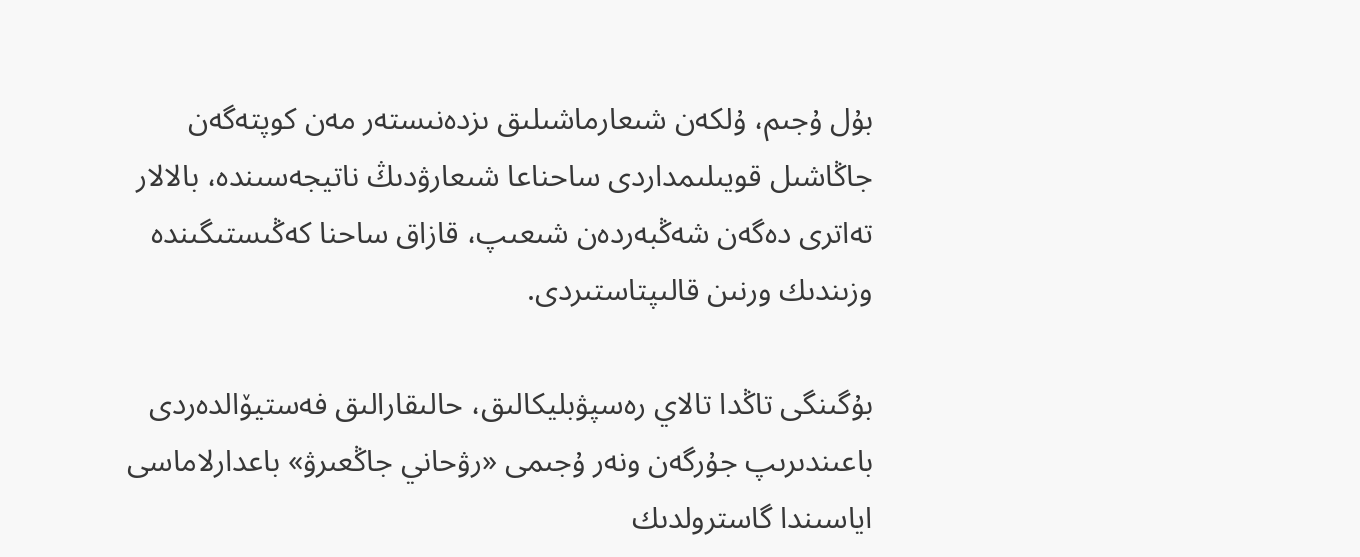بۇل ۇجىم، ۇلكەن شىعارماشىلىق ىزدەنىستەر مەن كوپتەگەن جاڭاشىل قويىلىمداردى ساحناعا شىعارۋدىڭ ناتيجەسىندە، بالالار تەاترى دەگەن شەڭبەردەن شىعىپ، قازاق ساحنا كەڭىستىگىندە وزىندىك ورنىن قالىپتاستىردى.

بۇگىنگى تاڭدا تالاي رەسپۋبليكالىق، حالىقارالىق فەستيۆالدەردى باعىندىرىپ جۇرگەن ونەر ۇجىمى «رۋحاني جاڭعىرۋ» باعدارلاماسى اياسىندا گاسترولدىك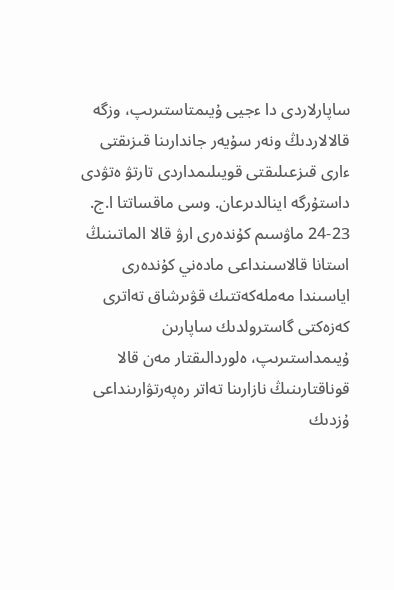ساپارلاردى دا ءجيى ۇيىمتاستىرىپ، وزگە قالالاردىڭ ونەر سۇيەر جاندارىنا قىزىقتى ءارى قىزعىلىقتى قويىلىمداردى تارتۋ ەتۋدى داستۇرگە اينالدىرعان. وسى ماقساتتا ا.ج. 23-24 ماۋسىم كۇندەرى ارۋ قالا الماتىنىڭ استانا قالاسىنداعى مادەني كۇندەرى اياسىندا مەملەكەتتىك قۋىرشاق تەاترى كەزەكتى گاسترولدىك ساپارىن ۇيىمداستىرىپ، ەلوردالىقتار مەن قالا قوناقتارىنىڭ نازارىنا تەاتر رەپەرتۋارىنداعى ۇزدىك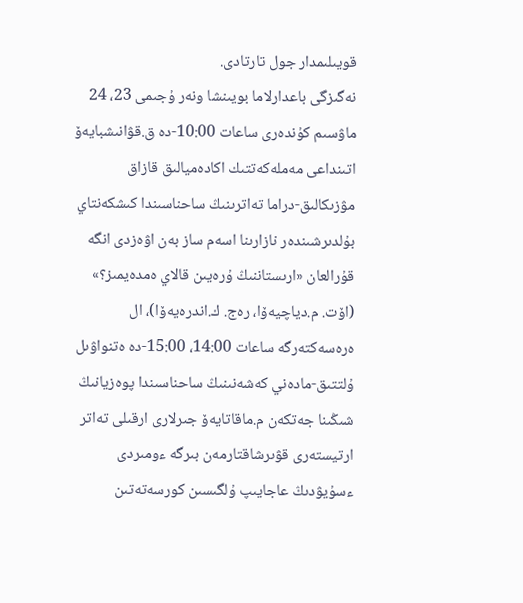قويىلىمدار جول تارتادى.
نەگىزگى باعدارلاما بويىنشا ونەر ۇجىمى 23، 24 ماۋسىم كۇندەرى ساعات 10:00-دە ق.قۋانىشبايەۆ اتىنداعى مەملەكەتتىك اكادەميالىق قازاق مۋزىكالىق-دراما تەاترىنىڭ ساحناسىندا كىشكەنتاي بۇلدىرشىندەر نازارىنا اسەم ساز بەن اۋەزدى انگە قۇرالعان «ارىستاننىڭ ۇرەيىن قالاي ەمدەيمىز؟» (اۆت. م.دياچيەۆا، رەج. ك.اندرەيەۆا)، ال ەرەسەكتەرگە ساعات 14:00، 15:00-دە ەتنواۋىل ۇلتتىق-مادەني كەشەنىنىڭ ساحناسىندا پوەزيانىڭ شىڭىنا جەتكەن م.ماقاتايەۆ جىرلارى ارقىلى تەاتر ارتيستەرى قۋىرشاقتارمەن بىرگە ءومىردى ءسۇيۋدىڭ عاجايىپ ۇلگىسىن كورسەتەتىن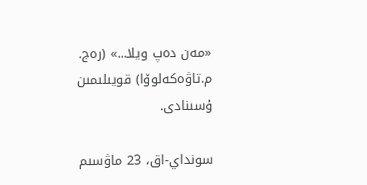«مەن دەپ ويلا...» (رەج. م.تاۋەكەلوۆا) قويىلىمىن ۇسىنادى.

سونداي-اق، 23 ماۋسىم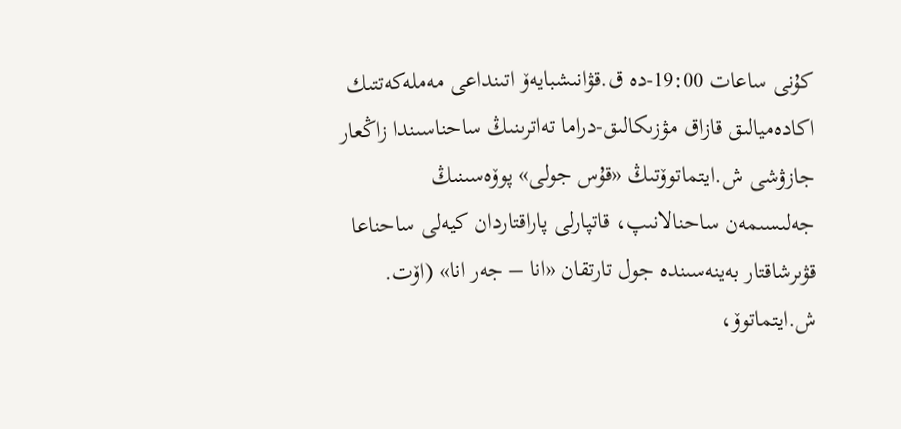كۇنى ساعات 19:00-دە ق.قۋانىشبايەۆ اتىنداعى مەملەكەتتىك اكادەميالىق قازاق مۋزىكالىق-دراما تەاترىنىڭ ساحناسىندا زاڭعار جازۋشى ش.ايتماتوۆتىڭ «قۇس جولى» پوۆەسىنىڭ جەلىسىمەن ساحنالانىپ، قاتپارلى پاراقتاردان كيەلى ساحناعا قۋىرشاقتار بەينەسىندە جول تارتقان «انا – جەر انا» (اۆت. ش.ايتماتوۆ،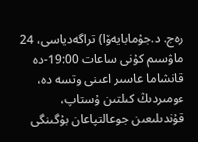رەج. د.جۇمابايەۆا) تراگەدياسى، 24 ماۋسىم كۇنى ساعات 19:00-دە قانشاما عاسىر اعىنى وتسە دە، ءومىردىڭ كىلتىن ۇستاپ، قۇندىلىعىن جوعالتپاعان بۇگىنگى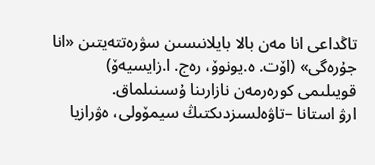تاڭداعى انا مەن بالا بايلانىسىن سۋرەتتەيتىن «انا جۇرەگى» (اۆت. ە.يونوۆ، رەج. ا.زايسيەۆ) قويىلىمى كورەرمەن نازارىنا ۇسىنىلماق.
ارۋ استانا –تاۋەلسىزدىكتىڭ سيمۆولى، ەۋرازيا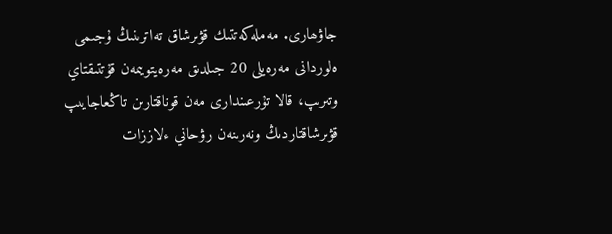جاۋھارى. مەملەكەتتىك قۋىرشاق تەاترىنىڭ ۇجىمى ەلوردانى مەرەيلى 20 جىلدىق مەرەيتويىمەن قۇتتىقتاي وتىرىپ، قالا تۇرعىندارى مەن قوناقتارىن تاڭعاجايىپ قۋىرشاقتاردىڭ ونەرىنەن رۋحاني ءلاززات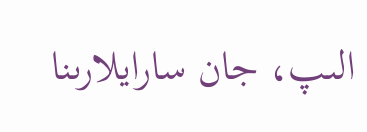الىپ، جان سارايلارىنا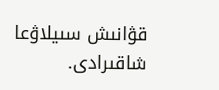قۋانىش سىيلاۋعا شاقىرادى.